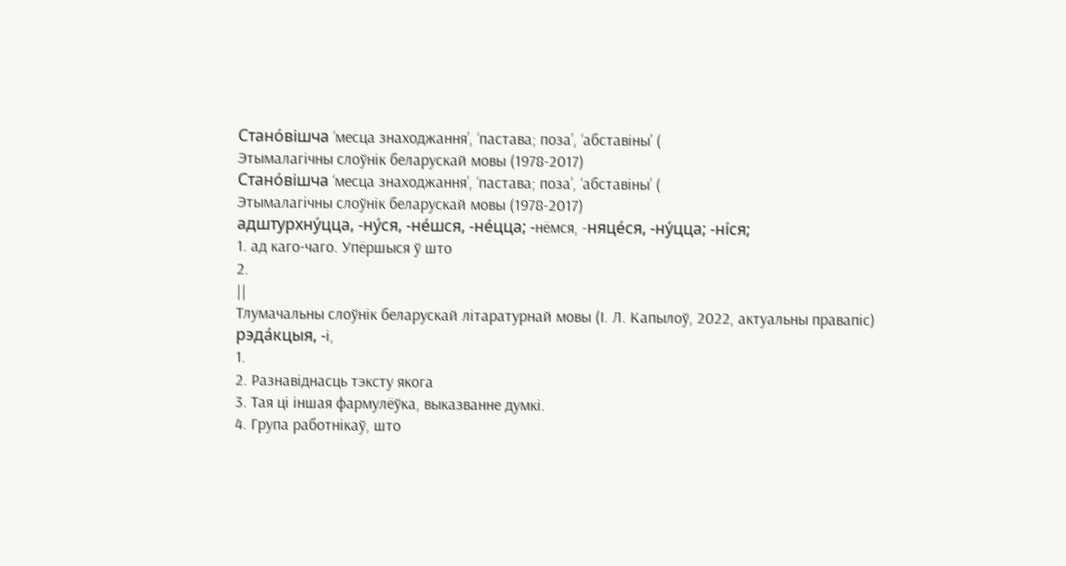Стано́вішча ‘месца знаходжання’, ‘пастава; поза’, ‘абставіны’ (
Этымалагічны слоўнік беларускай мовы (1978-2017)
Стано́вішча ‘месца знаходжання’, ‘пастава; поза’, ‘абставіны’ (
Этымалагічны слоўнік беларускай мовы (1978-2017)
адштурхну́цца, -ну́ся, -не́шся, -не́цца; -нёмся, -няце́ся, -ну́цца; -ні́ся;
1. ад каго-чаго. Упёршыся ў што
2.
||
Тлумачальны слоўнік беларускай літаратурнай мовы (І. Л. Капылоў, 2022, актуальны правапіс)
рэда́кцыя, -і,
1.
2. Разнавіднасць тэксту якога
3. Тая ці іншая фармулёўка, выказванне думкі.
4. Група работнікаў, што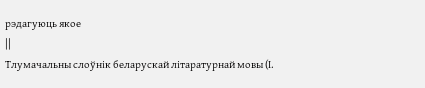рэдагуюць якое
||
Тлумачальны слоўнік беларускай літаратурнай мовы (І.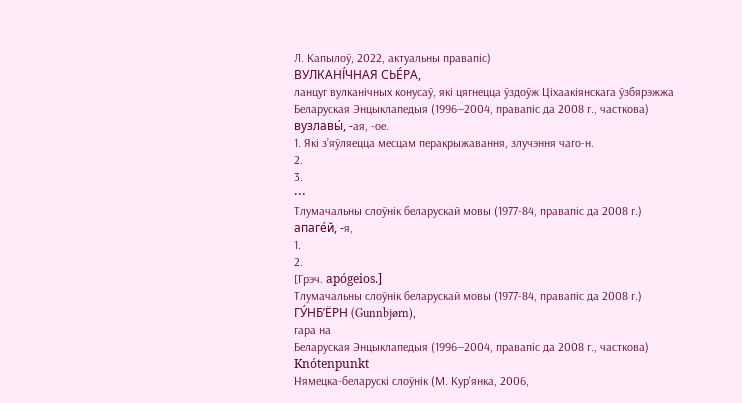Л. Капылоў, 2022, актуальны правапіс)
ВУЛКАНІ́ЧНАЯ СЬЕ́РА,
ланцуг вулканічных конусаў, які цягнецца ўздоўж Ціхаакіянскага ўзбярэжжа
Беларуская Энцыклапедыя (1996—2004, правапіс да 2008 г., часткова)
вузлавы́, ‑ая, ‑ое.
1. Які з’яўляецца месцам перакрыжавання, злучэння чаго‑н.
2.
3.
•••
Тлумачальны слоўнік беларускай мовы (1977-84, правапіс да 2008 г.)
апаге́й, ‑я,
1.
2.
[Грэч. apógeios.]
Тлумачальны слоўнік беларускай мовы (1977-84, правапіс да 2008 г.)
ГУ́НБ’ЁРН (Gunnbjørn),
гара на
Беларуская Энцыклапедыя (1996—2004, правапіс да 2008 г., часткова)
Knótenpunkt
Нямецка-беларускі слоўнік (М. Кур'янка, 2006,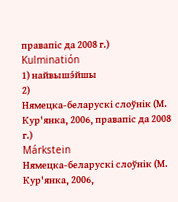правапіс да 2008 г.)
Kulminatión
1) найвышэ́йшы
2)
Нямецка-беларускі слоўнік (М. Кур'янка, 2006, правапіс да 2008 г.)
Márkstein
Нямецка-беларускі слоўнік (М. Кур'янка, 2006,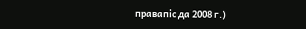правапіс да 2008 г.)